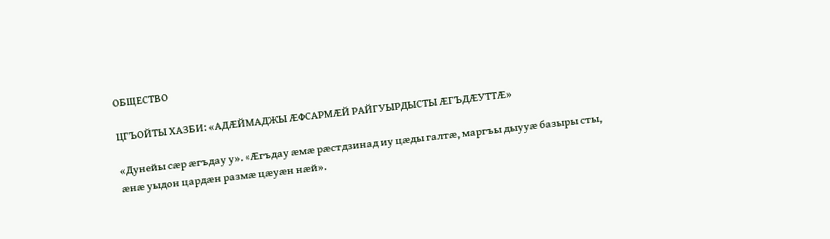ОБЩЕСТВО

ЦГЪОЙТЫ ХАЗБИ: «АДÆЙМАДЖЫ ÆФСАРМÆЙ РАЙГУЫРДЫСТЫ ÆГЪДÆУТТÆ»

«Дунейы сæр æгъдау у». «Æгъдау æмæ рæстдзинад иу цæды галтæ, маргъы дыууæ базыры сты, æнæ уыдон цардæн размæ цæуæн нæй».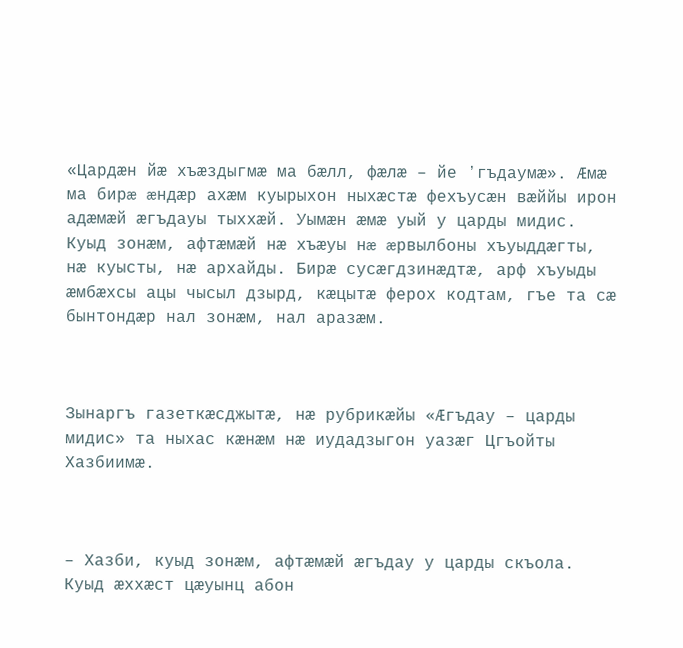«Цардæн йæ хъæздыгмæ ма бæлл, фæлæ – йе ʼгъдаумæ». Æмæ ма бирæ æндæр ахæм куырыхон ныхæстæ фехъусæн вæййы ирон адæмæй æгъдауы тыххæй. Уымæн æмæ уый у царды мидис. Куыд зонæм, афтæмæй нæ хъæуы нæ æрвылбоны хъуыддæгты, нæ куысты, нæ архайды. Бирæ сусæгдзинæдтæ, арф хъуыды æмбæхсы ацы чысыл дзырд, кæцытæ ферох кодтам, гъе та сæ бынтондæр нал зонæм, нал аразæм.



Зынаргъ газеткæсджытæ, нæ рубрикæйы «Æгъдау – царды мидис» та ныхас кæнæм нæ иудадзыгон уазæг Цгъойты Хазбиимæ.



– Хазби, куыд зонæм, афтæмæй æгъдау у царды скъола. Куыд æххæст цæуынц абон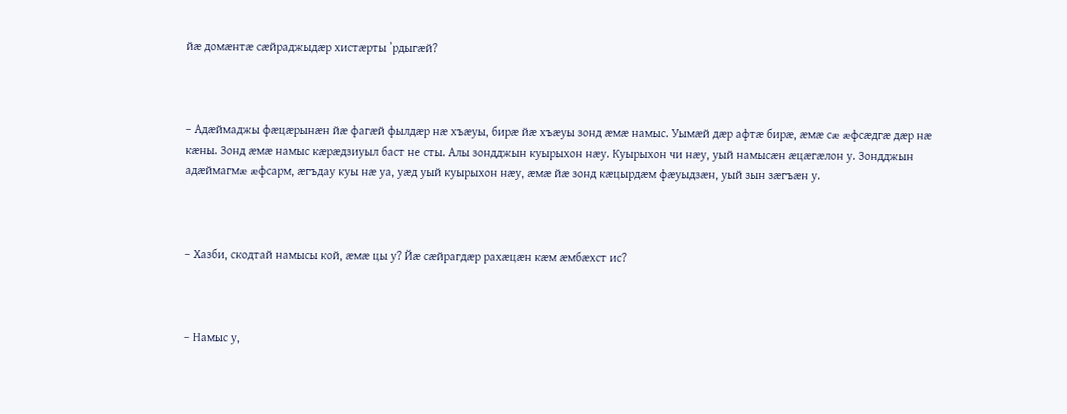йæ домæнтæ сæйраджыдæр хистæрты ʼрдыгæй?



– Адæймаджы фæцæрынæн йæ фагæй фылдæр нæ хъæуы, бирæ йæ хъæуы зонд æмæ намыс. Уымæй дæр афтæ бирæ, æмæ сæ æфсæдгæ дæр нæ кæны. Зонд æмæ намыс кæрæдзиуыл баст не сты. Алы зондджын куырыхон нæу. Куырыхон чи нæу, уый намысæн æцæгæлон у. Зондджын адæймагмæ æфсарм, æгъдау куы нæ уа, уæд уый куырыхон нæу, æмæ йæ зонд кæцырдæм фæуыдзæн, уый зын зæгъæн у.



– Хазби, скодтай намысы кой, æмæ цы у? Йæ сæйрагдæр рахæцæн кæм æмбæхст ис?



– Намыс у,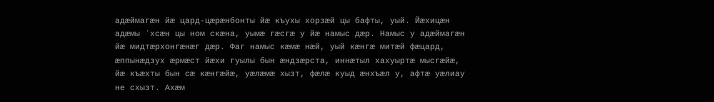адæймагæн йæ цард-цæрæнбонты йæ къухы хорзæй цы бафты, уый. Йæхицæн адæмы ʼхсæн цы ном скæна, уымæ гæсгæ у йæ намыс дæр. Намыс у адæймагæн йæ мидтæрхонгæнæг дæр. Фаг намыс кæмæ нæй, уый кæнгæ митæй фæцард, æппынæдзух æрмæст йæхи гуылы бын æндзæрста, иннæтыл хахуыртæ мысгæйæ, йæ къæхты бын сæ кæнгæйæ, уæлæмæ хызт, фæлæ куыд æнхъæл у, афтæ уæлиау не схызт. Ахæм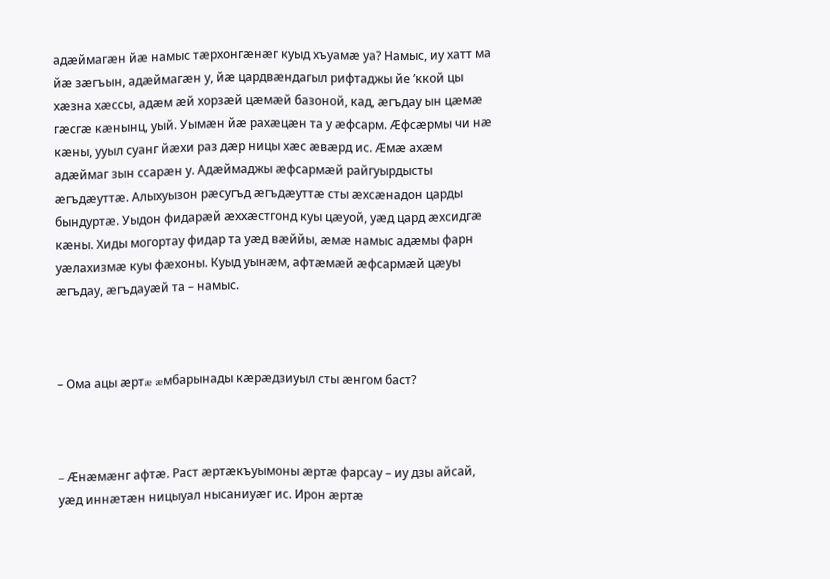адæймагæн йæ намыс тæрхонгæнæг куыд хъуамæ уа? Намыс, иу хатт ма йæ зæгъын, адæймагæн у, йæ цардвæндагыл рифтаджы йе ʼккой цы хæзна хæссы, адæм æй хорзæй цæмæй базоной, кад, æгъдау ын цæмæ гæсгæ кæнынц, уый. Уымæн йæ рахæцæн та у æфсарм. Æфсæрмы чи нæ кæны, ууыл суанг йæхи раз дæр ницы хæс æвæрд ис. Æмæ ахæм адæймаг зын ссарæн у. Адæймаджы æфсармæй райгуырдысты æгъдæуттæ. Алыхуызон рæсугъд æгъдæуттæ сты æхсæнадон царды бындуртæ. Уыдон фидарæй æххæстгонд куы цæуой, уæд цард æхсидгæ кæны. Хиды могортау фидар та уæд вæййы, æмæ намыс адæмы фарн уæлахизмæ куы фæхоны. Куыд уынæм, афтæмæй æфсармæй цæуы æгъдау, æгъдауæй та – намыс.



– Ома ацы æртæ æмбарынады кæрæдзиуыл сты æнгом баст?



– Æнæмæнг афтæ. Раст æртæкъуымоны æртæ фарсау – иу дзы айсай, уæд иннæтæн ницыуал нысаниуæг ис. Ирон æртæ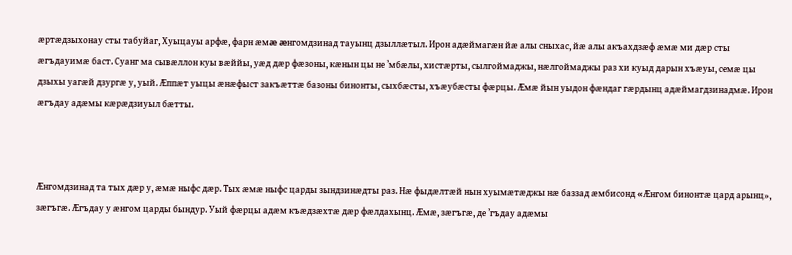æртæдзыхонау сты табуйаг, Хуыцауы арфæ, фарн æмæ æнгомдзинад тауынц дзыллæтыл. Ирон адæймагæн йæ алы сныхас, йæ алы акъахдзæф æмæ ми дæр сты æгъдауимæ баст. Суанг ма сывæллон куы вæййы, уæд дæр фæзоны, кæнын цы не ʼмбæлы, хистæрты, сылгоймаджы, нæлгоймаджы раз хи куыд дарын хъæуы, семæ цы дзыхы уагæй дзургæ у, уый. Æппæт уыцы æнæфыст закъæттæ базоны бинонты, сыхбæсты, хъæубæсты фæрцы. Æмæ йын уыдон фæндаг гæрдынц адæймагдзинадмæ. Ирон æгъдау адæмы кæрæдзиуыл бæтты.



Æнгомдзинад та тых дæр у, æмæ ныфс дæр. Тых æмæ ныфс царды зындзинæдты раз. Нæ фыдæлтæй нын хуымæтæджы нæ баззад æмбисонд «Æнгом бинонтæ цард арынц», зæгъгæ. Æгъдау у æнгом царды бындур. Уый фæрцы адæм къæдзæхтæ дæр фæлдахынц. Æмæ, зæгъгæ, де ʼгъдау адæмы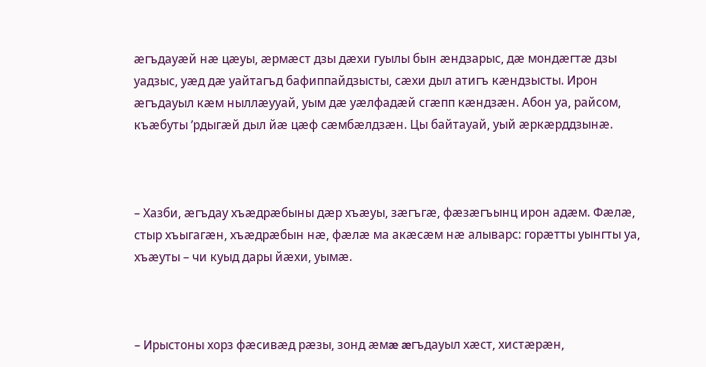æгъдауæй нæ цæуы, æрмæст дзы дæхи гуылы бын æндзарыс, дæ мондæгтæ дзы уадзыс, уæд дæ уайтагъд бафиппайдзысты, сæхи дыл атигъ кæндзысты. Ирон æгъдауыл кæм ныллæууай, уым дæ уæлфадæй сгæпп кæндзæн. Абон уа, райсом, къæбуты ʼрдыгæй дыл йæ цæф сæмбæлдзæн. Цы байтауай, уый æркæрддзынæ.



– Хазби, æгъдау хъæдрæбыны дæр хъæуы, зæгъгæ, фæзæгъынц ирон адæм. Фæлæ, стыр хъыгагæн, хъæдрæбын нæ, фæлæ ма акæсæм нæ алыварс: горæтты уынгты уа, хъæуты – чи куыд дары йæхи, уымæ.



– Ирыстоны хорз фæсивæд рæзы, зонд æмæ æгъдауыл хæст, хистæрæн,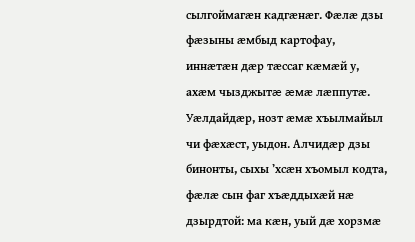сылгоймагæн кадгæнæг. Фæлæ дзы фæзыны æмбыд картофау, иннæтæн дæр тæссаг кæмæй у, ахæм чызджытæ æмæ лæппутæ. Уæлдайдæр, нозт æмæ хъылмайыл чи фæхæст, уыдон. Алчидæр дзы бинонты, сыхы ʼхсæн хъомыл кодта, фæлæ сын фаг хъæддыхæй нæ дзырдтой: ма кæн, уый дæ хорзмæ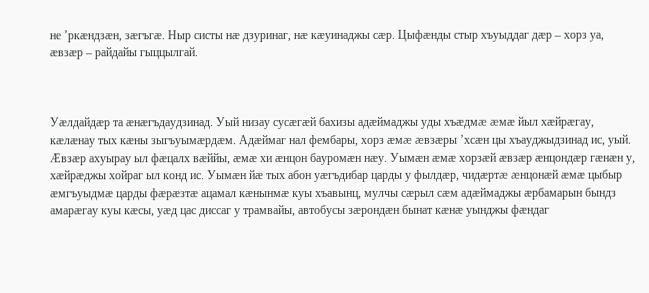не ʼркæндзæн, зæгъгæ. Ныр систы нæ дзуринаг, нæ кæуинаджы сæр. Цыфæнды стыр хъуыддаг дæр – хорз уа, æвзæр – райдайы гыццылгай.



Уæлдайдæр та æнæгъдаудзинад. Уый низау сусæгæй бахизы адæймаджы уды хъæдмæ æмæ йыл хæйрæгау, кæлæнау тых кæны зыгъуымæрдæм. Адæймаг нал фембары, хорз æмæ æвзæры ʼхсæн цы хъауджыдзинад ис, уый. Æвзæр ахуырау ыл фæцалх вæййы, æмæ хи æнцон бауромæн нæу. Уымæн æмæ хорзæй æвзæр æнцондæр гæнæн у, хæйрæджы хойраг ыл конд ис. Уымæн йæ тых абон уæгъдибар царды у фылдæр, чидæртæ æнцонæй æмæ цыбыр æмгъуыдмæ царды фæрæзтæ ацамал кæнынмæ куы хъавынц, мулчы сæрыл сæм адæймаджы æрбамарын бындз амарæгау куы кæсы, уæд цас диссаг у трамвайы, автобусы зæрондæн бынат кæнæ уынджы фæндаг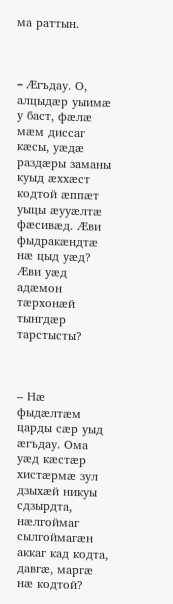ма раттын.



– Æгъдау. О, алцыдæр уыимæ у баст, фæлæ мæм диссаг кæсы, уæдæ раздæры заманы куыд æххæст кодтой æппæт уыцы æууæлтæ фæсивæд. Æви фыдракæндтæ нæ цыд уæд? Æви уæд адæмон тæрхонæй тынгдæр тарстысты?



– Нæ фыдæлтæм царды сæр уыд æгъдау. Ома уæд кæстæр хистæрмæ зул дзыхæй никуы сдзырдта, нæлгоймаг сылгоймагæн аккаг кад кодта, давгæ, маргæ нæ кодтой?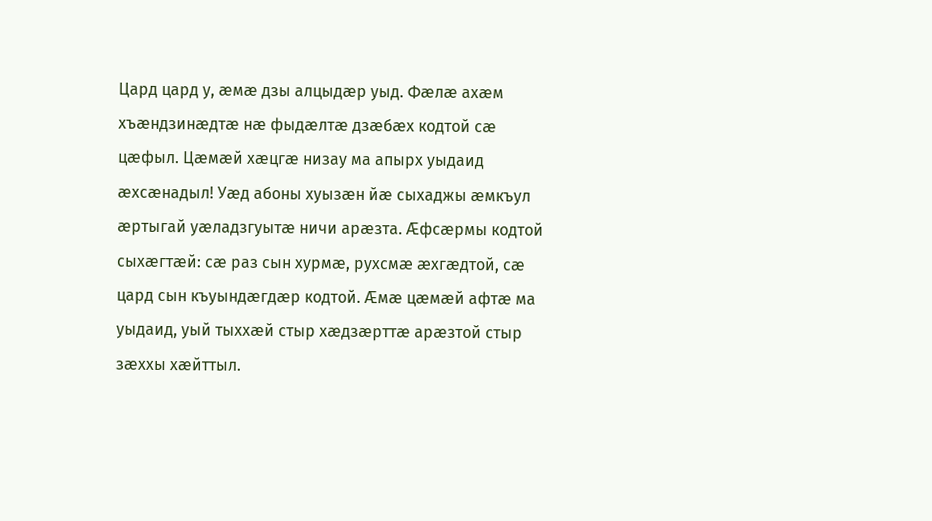Цард цард у, æмæ дзы алцыдæр уыд. Фæлæ ахæм хъæндзинæдтæ нæ фыдæлтæ дзæбæх кодтой сæ цæфыл. Цæмæй хæцгæ низау ма апырх уыдаид æхсæнадыл! Уæд абоны хуызæн йæ сыхаджы æмкъул æртыгай уæладзгуытæ ничи арæзта. Æфсæрмы кодтой сыхæгтæй: сæ раз сын хурмæ, рухсмæ æхгæдтой, сæ цард сын къуындæгдæр кодтой. Æмæ цæмæй афтæ ма уыдаид, уый тыххæй стыр хæдзæрттæ арæзтой стыр зæххы хæйттыл.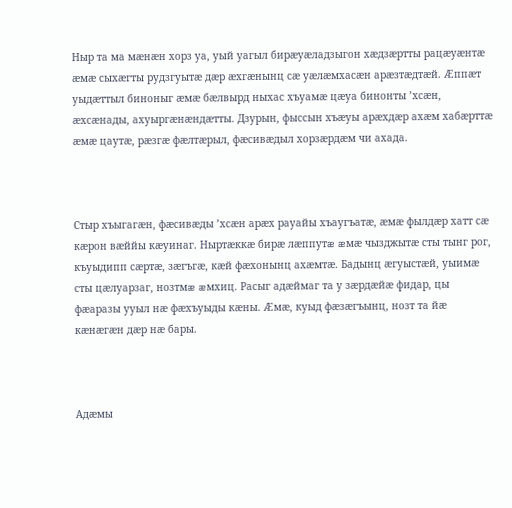Ныр та ма мæнæн хорз уа, уый уагыл бирæуæладзыгон хæдзæртты рацæуæнтæ æмæ сыхæгты рудзгуытæ дæр æхгæнынц сæ уæлæмхасæн арæзтæдтæй. Æппæт уыдæттыл биноныг æмæ бæлвырд ныхас хъуамæ цæуа бинонты ʼхсæн, æхсæнады, ахуыргæнæндæтты. Дзурын, фыссын хъæуы арæхдæр ахæм хабæрттæ æмæ цаутæ, рæзгæ фæлтæрыл, фæсивæдыл хорзæрдæм чи ахада.



Стыр хъыгагæн, фæсивæды ʼхсæн арæх рауайы хъаугъатæ, æмæ фылдæр хатт сæ кæрон вæййы кæуинаг. Ныртæккæ бирæ лæппутæ æмæ чызджытæ сты тынг рог, къуыдипп сæртæ, зæгъгæ, кæй фæхонынц ахæмтæ. Бадынц æгуыстæй, уыимæ сты цæлуарзаг, нозтмæ æмхиц. Расыг адæймаг та у зæрдæйæ фидар, цы фæаразы ууыл нæ фæхъуыды кæны. Æмæ, куыд фæзæгъынц, нозт та йæ кæнæгæн дæр нæ бары.



Адæмы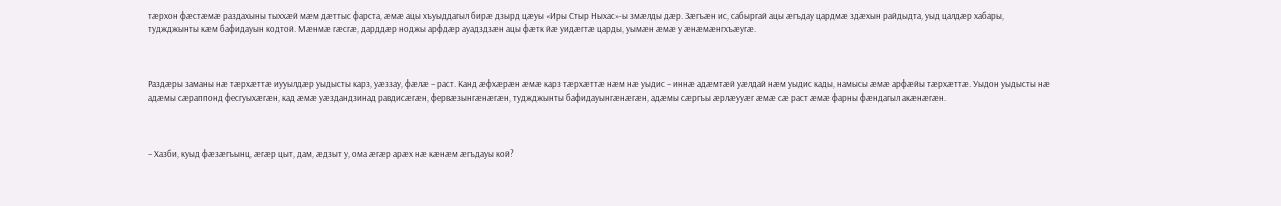тæрхон фæстæмæ раздахыны тыххæй мæм дæттыс фарста, æмæ ацы хъуыддагыл бирæ дзырд цæуы «Иры Стыр Ныхас»-ы змæлды дæр. Зæгъæн ис, сабыргай ацы æгъдау цардмæ здæхын райдыдта, уыд цалдæр хабары, туджджынты кæм бафидауын кодтой. Мæнмæ гæсгæ, дарддæр ноджы арфдæр ауадздзæн ацы фæтк йæ уидæгтæ царды, уымæн æмæ у æнæмæнгхъæугæ.



Раздæры заманы нæ тæрхæттæ иууылдæр уыдысты карз, уæззау, фæлæ – раст. Канд æфхæрæн æмæ карз тæрхæттæ нæм нæ уыдис – иннæ адæмтæй уæлдай нæм уыдис кады, намысы æмæ арфæйы тæрхæттæ. Уыдон уыдысты нæ адæмы сæраппонд фесгуыхæгæн, кад æмæ уæздандзинад равдисæгæн, фервæзынгæнæгæн, туджджынты бафидауынгæнæгæн, адæмы сæргъы æрлæууæг æмæ сæ раст æмæ фарны фæндагыл акæнæгæн.



– Хазби, куыд фæзæгъынц, æгæр цыт, дам, æдзыт у, ома æгæр арæх нæ кæнæм æгъдауы кой?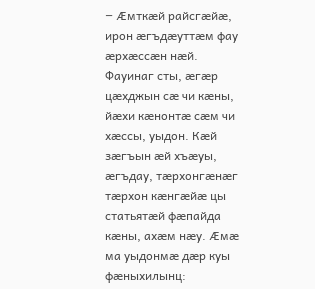– Æмткæй райсгæйæ, ирон æгъдæуттæм фау æрхæссæн нæй. Фауинаг сты, æгæр цæхджын сæ чи кæны, йæхи кæнонтæ сæм чи хæссы, уыдон. Кæй зæгъын æй хъæуы, æгъдау, тæрхонгæнæг тæрхон кæнгæйæ цы статьятæй фæпайда кæны, ахæм нæу. Æмæ ма уыдонмæ дæр куы фæныхилынц: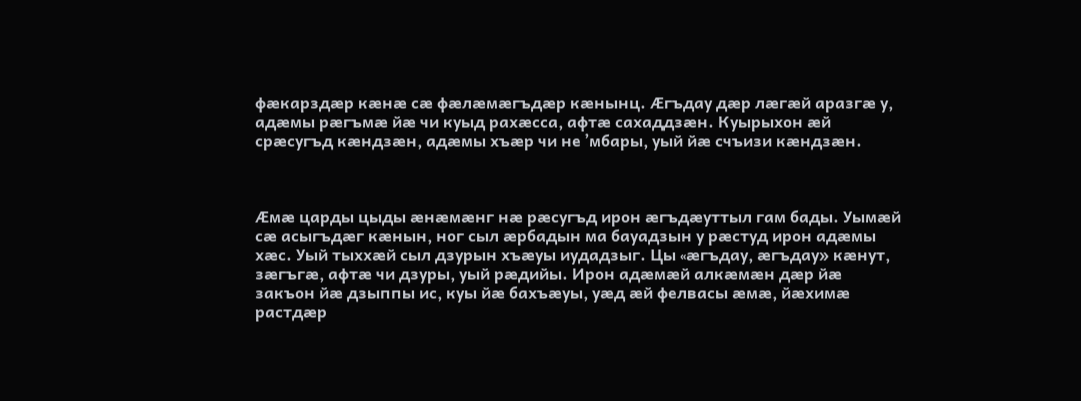фæкарздæр кæнæ сæ фæлæмæгъдæр кæнынц. Æгъдау дæр лæгæй аразгæ у, адæмы рæгъмæ йæ чи куыд рахæсса, афтæ сахаддзæн. Куырыхон æй срæсугъд кæндзæн, адæмы хъæр чи не ʼмбары, уый йæ счъизи кæндзæн.



Æмæ царды цыды æнæмæнг нæ рæсугъд ирон æгъдæуттыл гам бады. Уымæй сæ асыгъдæг кæнын, ног сыл æрбадын ма бауадзын у рæстуд ирон адæмы хæс. Уый тыххæй сыл дзурын хъæуы иудадзыг. Цы «æгъдау, æгъдау» кæнут, зæгъгæ, афтæ чи дзуры, уый рæдийы. Ирон адæмæй алкæмæн дæр йæ закъон йæ дзыппы ис, куы йæ бахъæуы, уæд æй фелвасы æмæ, йæхимæ растдæр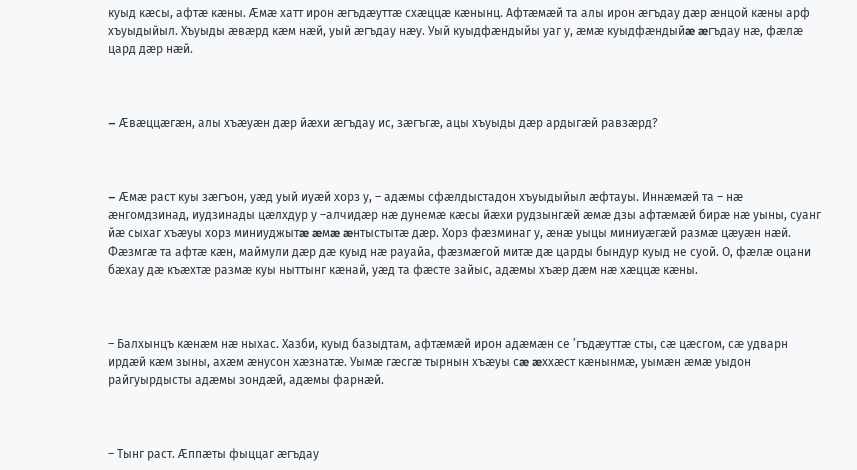куыд кæсы, афтæ кæны. Æмæ хатт ирон æгъдæуттæ схæццæ кæнынц. Афтæмæй та алы ирон æгъдау дæр æнцой кæны арф хъуыдыйыл. Хъуыды æвæрд кæм нæй, уый æгъдау нæу. Уый куыдфæндыйы уаг у, æмæ куыдфæндыйæ æгъдау нæ, фæлæ цард дæр нæй.



– Æвæццæгæн, алы хъæуæн дæр йæхи æгъдау ис, зæгъгæ, ацы хъуыды дæр ардыгæй равзæрд?



– Æмæ раст куы зæгъон, уæд уый иуæй хорз у, – адæмы сфæлдыстадон хъуыдыйыл æфтауы. Иннæмæй та – нæ æнгомдзинад, иудзинады цæлхдур у –алчидæр нæ дунемæ кæсы йæхи рудзынгæй æмæ дзы афтæмæй бирæ нæ уыны, суанг йæ сыхаг хъæуы хорз миниуджытæ æмæ æнтыстытæ дæр. Хорз фæзминаг у, æнæ уыцы миниуæгæй размæ цæуæн нæй. Фæзмгæ та афтæ кæн, маймули дæр дæ куыд нæ рауайа, фæзмæгой митæ дæ царды бындур куыд не суой. О, фæлæ оцани бæхау дæ къæхтæ размæ куы ныттынг кæнай, уæд та фæсте зайыс, адæмы хъæр дæм нæ хæццæ кæны.



– Балхынцъ кæнæм нæ ныхас. Хазби, куыд базыдтам, афтæмæй ирон адæмæн се ʼгъдæуттæ сты, сæ цæсгом, сæ удварн ирдæй кæм зыны, ахæм æнусон хæзнатæ. Уымæ гæсгæ тырнын хъæуы сæ æххæст кæнынмæ, уымæн æмæ уыдон райгуырдысты адæмы зондæй, адæмы фарнæй.



– Тынг раст. Æппæты фыццаг æгъдау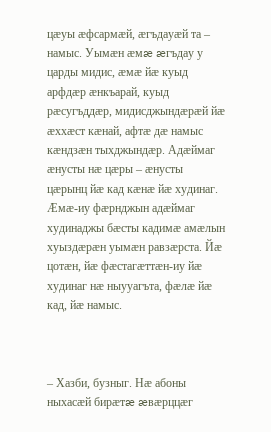цæуы æфсармæй, æгъдауæй та – намыс. Уымæн æмæ æгъдау у царды мидис, æмæ йæ куыд арфдæр æнкъарай, куыд рæсугъддæр, мидисджындæрæй йæ æххæст кæнай, афтæ дæ намыс кæндзæн тыхджындæр. Адæймаг æнусты нæ цæры – æнусты цæрынц йæ кад кæнæ йæ худинаг. Æмæ-иу фæрнджын адæймаг худинаджы бæсты кадимæ амæлын хуыздæрæн уымæн равзæрста. Йæ цотæн, йæ фæстагæттæн-иу йæ худинаг нæ ныууагъта, фæлæ йæ кад, йæ намыс.



– Хазби, бузныг. Нæ абоны ныхасæй бирæтæ æвæрццæг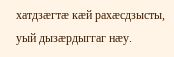хатдзæгтæ кæй рахæсдзысты, уый дызæрдыггаг нæу.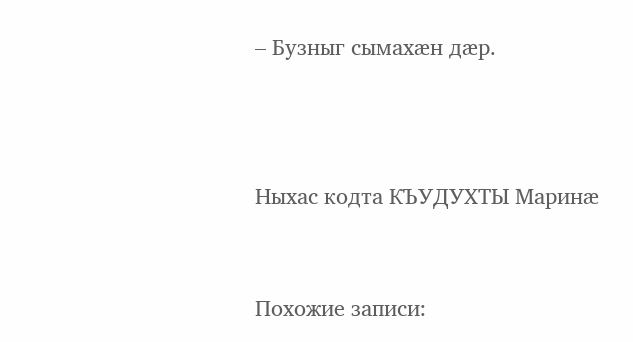– Бузныг сымахæн дæр.



Ныхас кодта КЪУДУХТЫ Маринæ


Похожие записи: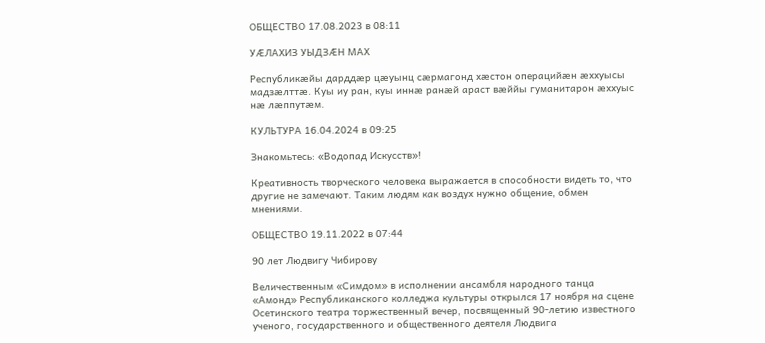ОБЩЕСТВО 17.08.2023 в 08:11

УÆЛАХИЗ УЫДЗÆН МАХ

Республикæйы дарддæр цæуынц сæрмагонд хæстон операцийæн æххуысы мадзæлттæ. Куы иу ран, куы иннæ ранæй араст вæййы гуманитарон æххуыс нæ лæппутæм.

КУЛЬТУРА 16.04.2024 в 09:25

Знакомьтесь: «Водопад Искусств»!

Креативность творческого человека выражается в способности видеть то, что другие не замечают. Таким людям как воздух нужно общение, обмен мнениями.

ОБЩЕСТВО 19.11.2022 в 07:44

90 лет Людвигу Чибирову

Величественным «Симдом» в исполнении ансамбля народного танца «Амонд» Республиканского колледжа культуры открылся 17 ноября на сцене Осетинского театра торжественный вечер, посвященный 90-летию известного ученого, государственного и общественного деятеля Людвига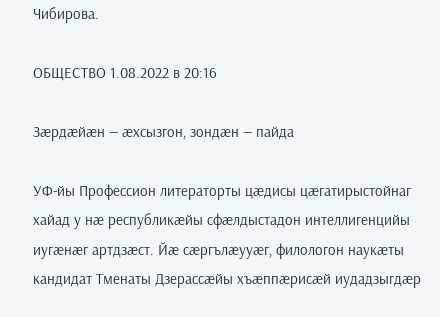Чибирова.

ОБЩЕСТВО 1.08.2022 в 20:16

Зæрдæйæн — æхсызгон, зондæн — пайда

УФ-йы Профессион литераторты цæдисы цæгатирыстойнаг хайад у нæ республикæйы сфæлдыстадон интеллигенцийы иугæнæг артдзæст. Йæ сæргълæууæг, филологон наукæты кандидат Тменаты Дзерассæйы хъæппæрисæй иудадзыгдæр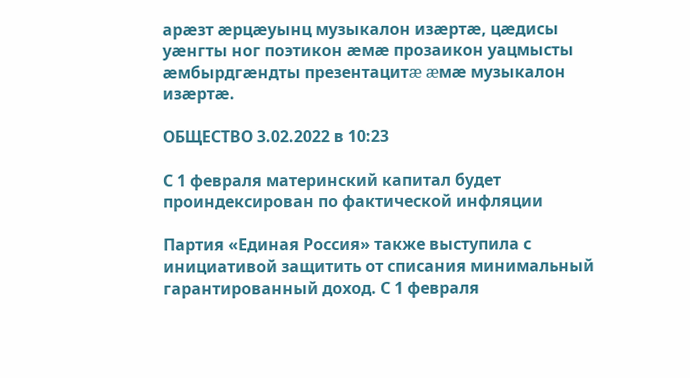арæзт æрцæуынц музыкалон изæртæ, цæдисы уæнгты ног поэтикон æмæ прозаикон уацмысты æмбырдгæндты презентацитæ æмæ музыкалон изæртæ.

ОБЩЕСТВО 3.02.2022 в 10:23

С 1 февраля материнский капитал будет проиндексирован по фактической инфляции

Партия «Единая Россия» также выступила с инициативой защитить от списания минимальный гарантированный доход. С 1 февраля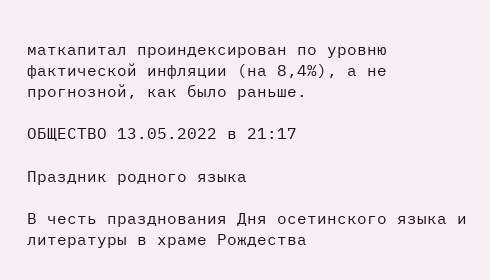маткапитал проиндексирован по уровню фактической инфляции (на 8,4%), а не прогнозной, как было раньше.

ОБЩЕСТВО 13.05.2022 в 21:17

Праздник родного языка

В честь празднования Дня осетинского языка и литературы в храме Рождества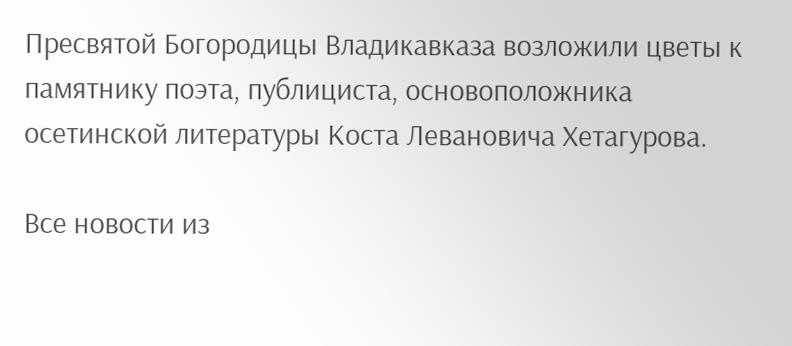Пресвятой Богородицы Владикавказа возложили цветы к памятнику поэта, публициста, основоположника осетинской литературы Коста Левановича Хетагурова.

Все новости из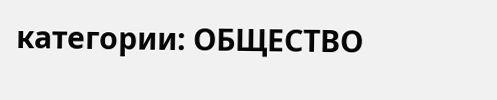категории: ОБЩЕСТВО